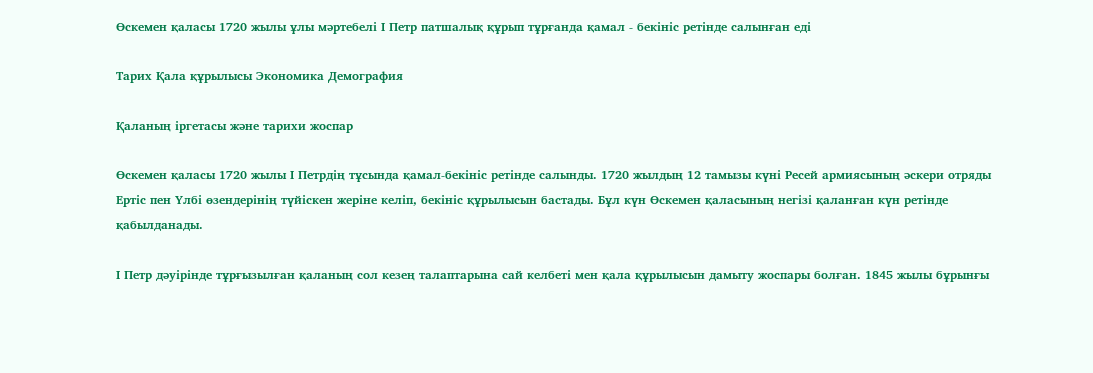Өскемен қаласы 1720 жылы ұлы мәртебелі І Петр патшалық құрып тұрғанда қамал - бекініс ретінде салынған еді

Тарих Қала құрылысы Экономика Демография

Қаланың іргетасы және тарихи жоспар

Өскемен қаласы 1720 жылы І Петрдің тұсында қамал-бекініс ретінде салынды. 1720 жылдың 12 тамызы күні Ресей армиясының әскери отряды Ертіс пен Үлбі өзендерінің түйіскен жеріне келіп, бекініс құрылысын бастады. Бұл күн Өскемен қаласының негізі қаланған күн ретінде қабылданады.

І Петр дәуірінде тұрғызылған қаланың сол кезең талаптарына сай келбеті мен қала құрылысын дамыту жоспары болған. 1845 жылы бұрынғы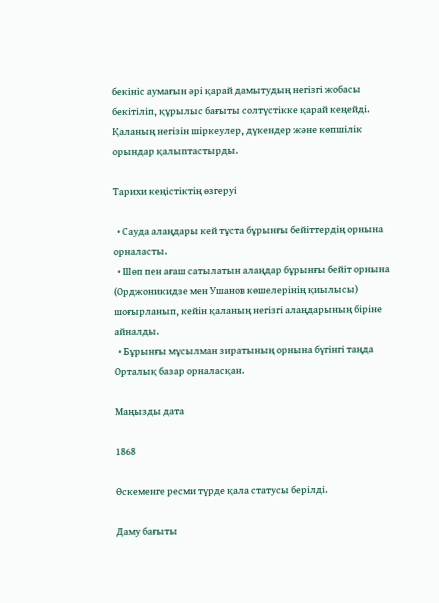бекініс аумағын әрі қарай дамытудың негізгі жобасы бекітіліп, құрылыс бағыты солтүстікке қарай кеңейді. Қаланың негізін шіркеулер, дүкендер және көпшілік орындар қалыптастырды.

Тарихи кеңістіктің өзгеруі

  • Сауда алаңдары кей тұста бұрынғы бейіттердің орнына орналасты.
  • Шөп пен ағаш сатылатын алаңдар бұрынғы бейіт орнына (Орджоникидзе мен Ушанов көшелерінің қиылысы) шоғырланып, кейін қаланың негізгі алаңдарының біріне айналды.
  • Бұрынғы мұсылман зиратының орнына бүгінгі таңда Орталық базар орналасқан.

Маңызды дата

1868

Өскеменге ресми түрде қала статусы берілді.

Даму бағыты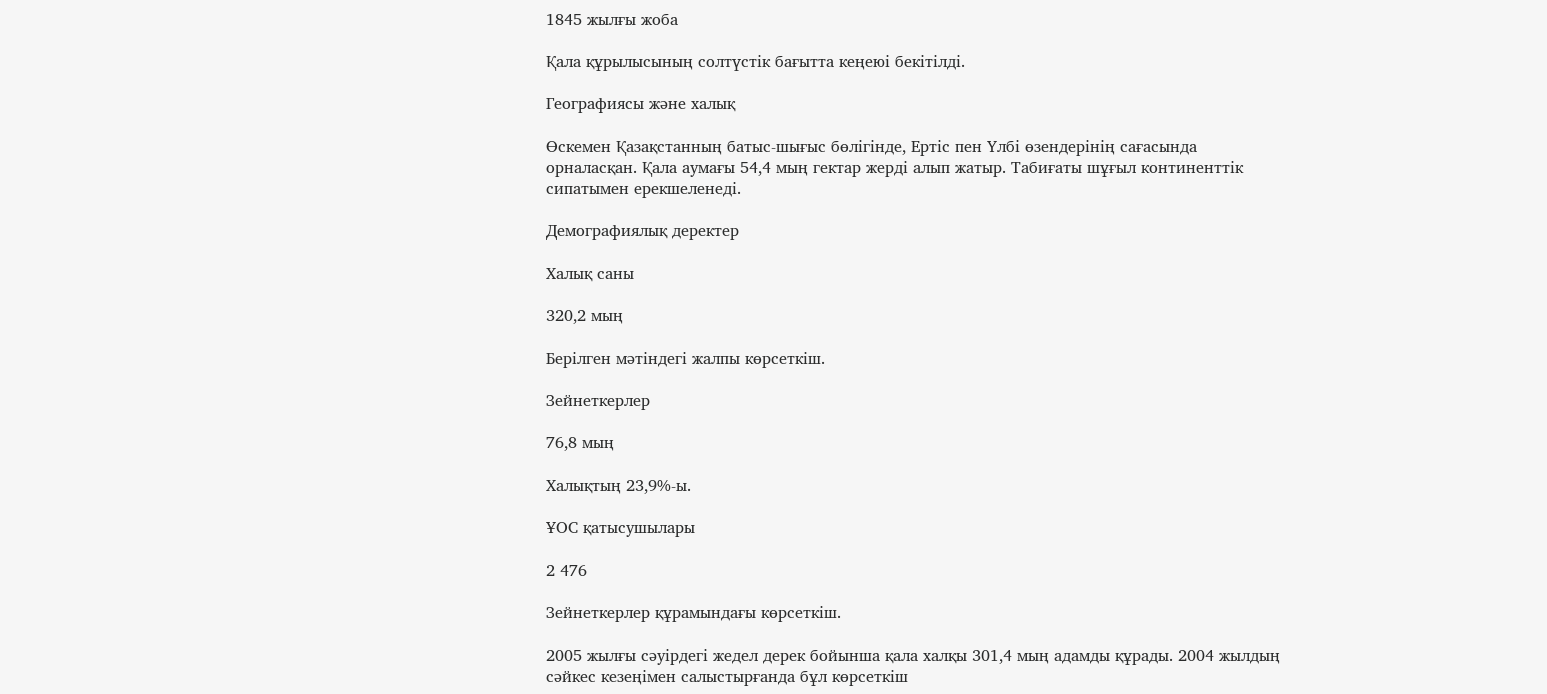1845 жылғы жоба

Қала құрылысының солтүстік бағытта кеңеюі бекітілді.

Географиясы және халық

Өскемен Қазақстанның батыс-шығыс бөлігінде, Ертіс пен Үлбі өзендерінің сағасында орналасқан. Қала аумағы 54,4 мың гектар жерді алып жатыр. Табиғаты шұғыл континенттік сипатымен ерекшеленеді.

Демографиялық деректер

Халық саны

320,2 мың

Берілген мәтіндегі жалпы көрсеткіш.

Зейнеткерлер

76,8 мың

Халықтың 23,9%-ы.

ҰОС қатысушылары

2 476

Зейнеткерлер құрамындағы көрсеткіш.

2005 жылғы сәуірдегі жедел дерек бойынша қала халқы 301,4 мың адамды құрады. 2004 жылдың сәйкес кезеңімен салыстырғанда бұл көрсеткіш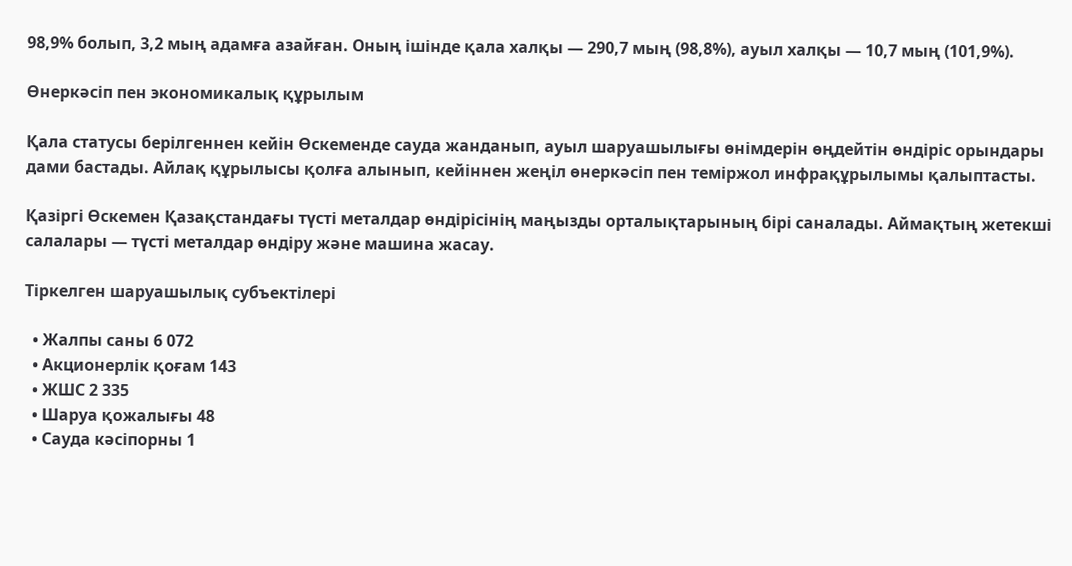98,9% болып, 3,2 мың адамға азайған. Оның ішінде қала халқы — 290,7 мың (98,8%), ауыл халқы — 10,7 мың (101,9%).

Өнеркәсіп пен экономикалық құрылым

Қала статусы берілгеннен кейін Өскеменде сауда жанданып, ауыл шаруашылығы өнімдерін өңдейтін өндіріс орындары дами бастады. Айлақ құрылысы қолға алынып, кейіннен жеңіл өнеркәсіп пен теміржол инфрақұрылымы қалыптасты.

Қазіргі Өскемен Қазақстандағы түсті металдар өндірісінің маңызды орталықтарының бірі саналады. Аймақтың жетекші салалары — түсті металдар өндіру және машина жасау.

Тіркелген шаруашылық субъектілері

  • Жалпы саны 6 072
  • Акционерлік қоғам 143
  • ЖШС 2 335
  • Шаруа қожалығы 48
  • Сауда кәсіпорны 1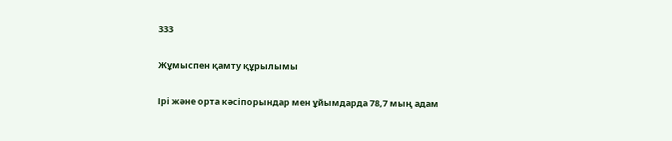333

Жұмыспен қамту құрылымы

Ірі және орта кәсіпорындар мен ұйымдарда 78,7 мың адам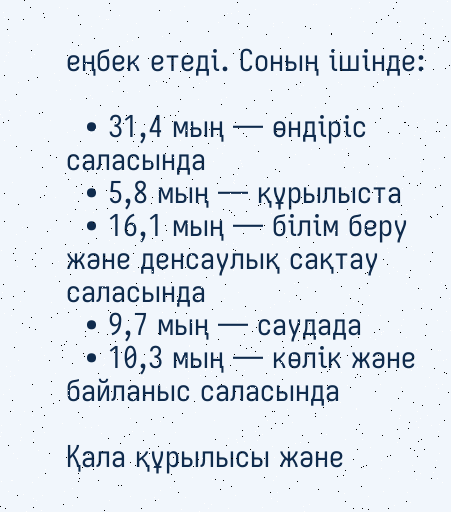еңбек етеді. Соның ішінде:

  • 31,4 мың — өндіріс саласында
  • 5,8 мың — құрылыста
  • 16,1 мың — білім беру және денсаулық сақтау саласында
  • 9,7 мың — саудада
  • 10,3 мың — көлік және байланыс саласында

Қала құрылысы және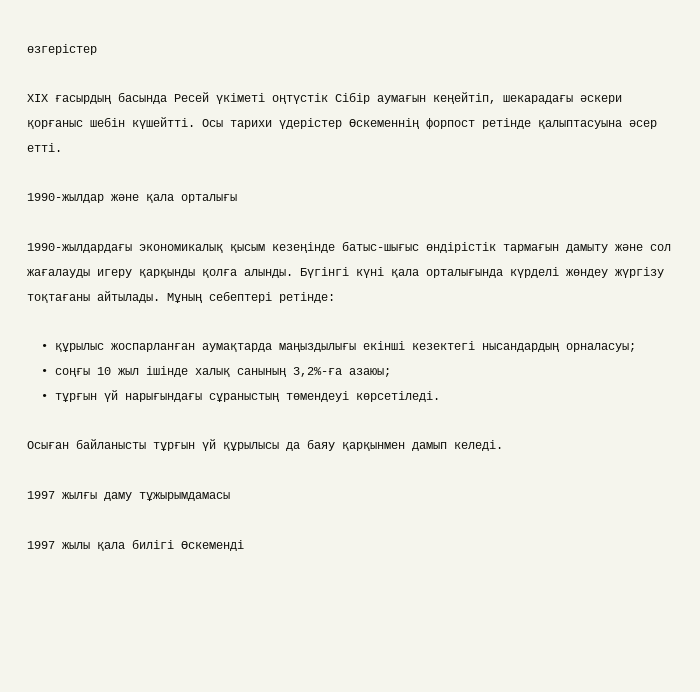өзгерістер

ХІХ ғасырдың басында Ресей үкіметі оңтүстік Сібір аумағын кеңейтіп, шекарадағы әскери қорғаныс шебін күшейтті. Осы тарихи үдерістер Өскеменнің форпост ретінде қалыптасуына әсер етті.

1990-жылдар және қала орталығы

1990-жылдардағы экономикалық қысым кезеңінде батыс-шығыс өндірістік тармағын дамыту және сол жағалауды игеру қарқынды қолға алынды. Бүгінгі күні қала орталығында күрделі жөндеу жүргізу тоқтағаны айтылады. Мұның себептері ретінде:

  • құрылыс жоспарланған аумақтарда маңыздылығы екінші кезектегі нысандардың орналасуы;
  • соңғы 10 жыл ішінде халық санының 3,2%-ға азаюы;
  • тұрғын үй нарығындағы сұраныстың төмендеуі көрсетіледі.

Осыған байланысты тұрғын үй құрылысы да баяу қарқынмен дамып келеді.

1997 жылғы даму тұжырымдамасы

1997 жылы қала билігі Өскеменді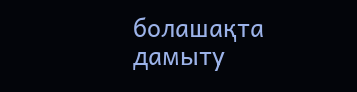болашақта дамыту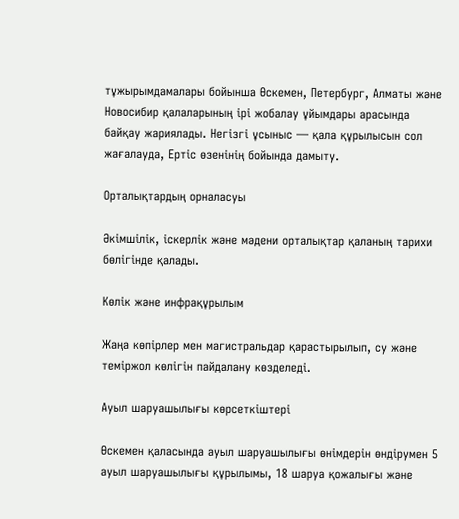тұжырымдамалары бойынша Өскемен, Петербург, Алматы және Новосибир қалаларының ірі жобалау ұйымдары арасында байқау жариялады. Негізгі ұсыныс — қала құрылысын сол жағалауда, Ертіс өзенінің бойында дамыту.

Орталықтардың орналасуы

Әкімшілік, іскерлік және мәдени орталықтар қаланың тарихи бөлігінде қалады.

Көлік және инфрақұрылым

Жаңа көпірлер мен магистральдар қарастырылып, су және теміржол көлігін пайдалану көзделеді.

Ауыл шаруашылығы көрсеткіштері

Өскемен қаласында ауыл шаруашылығы өнімдерін өндірумен 5 ауыл шаруашылығы құрылымы, 18 шаруа қожалығы және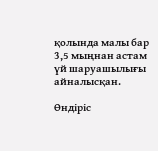қолында малы бар 3,5 мыңнан астам үй шаруашылығы айналысқан.

Өндіріс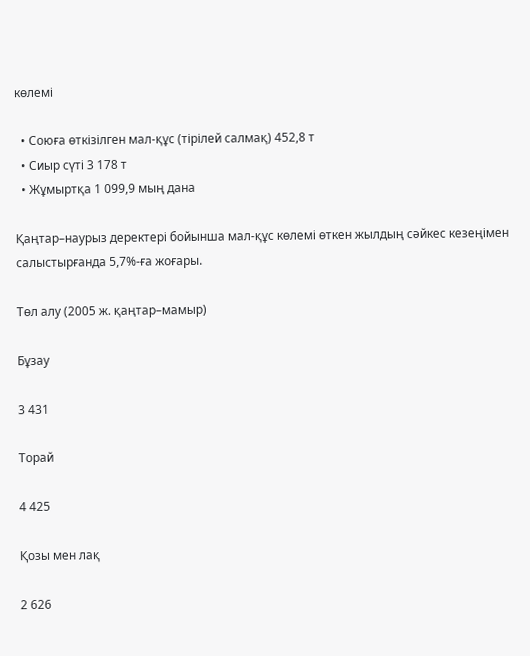көлемі

  • Союға өткізілген мал-құс (тірілей салмақ) 452,8 т
  • Сиыр сүті 3 178 т
  • Жұмыртқа 1 099,9 мың дана

Қаңтар–наурыз деректері бойынша мал-құс көлемі өткен жылдың сәйкес кезеңімен салыстырғанда 5,7%-ға жоғары.

Төл алу (2005 ж. қаңтар–мамыр)

Бұзау

3 431

Торай

4 425

Қозы мен лақ

2 626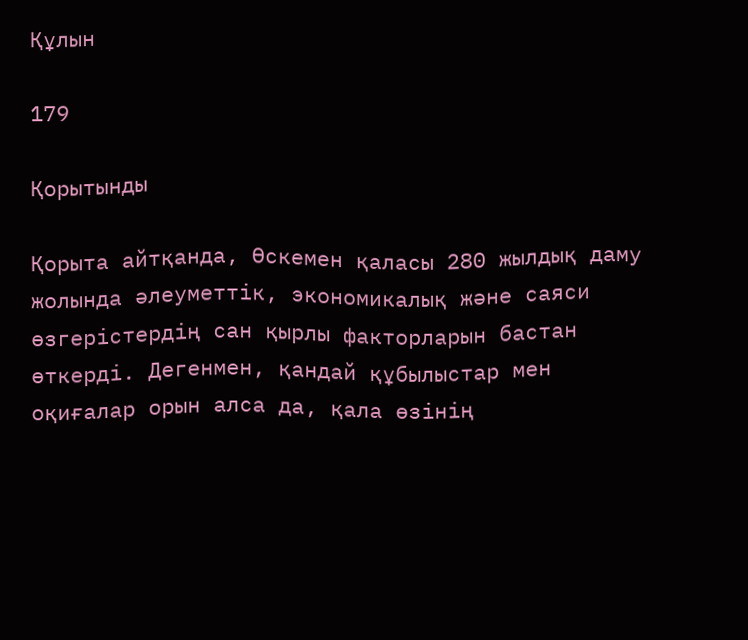Құлын

179

Қорытынды

Қорыта айтқанда, Өскемен қаласы 280 жылдық даму жолында әлеуметтік, экономикалық және саяси өзгерістердің сан қырлы факторларын бастан өткерді. Дегенмен, қандай құбылыстар мен оқиғалар орын алса да, қала өзінің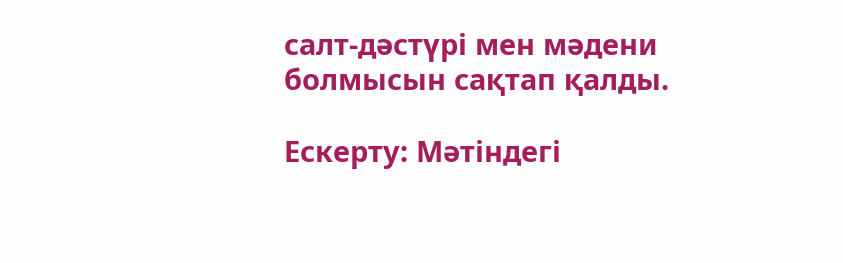салт-дәстүрі мен мәдени болмысын сақтап қалды.

Ескерту: Мәтіндегі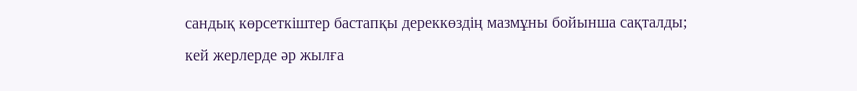сандық көрсеткіштер бастапқы дереккөздің мазмұны бойынша сақталды; кей жерлерде әр жылға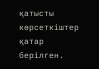қатысты көрсеткіштер қатар берілген.